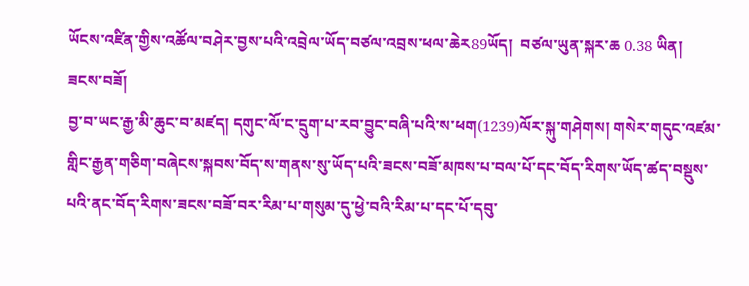ཡོངས་འཛིན་གྱིས་འཚོལ་བཤེར་བྱས་པའི་འབྲེལ་ཡོད་བཙལ་འབྲས་ཕལ་ཆེར89ཡོད།  བཙལ་ཡུན་སྐར་ཆ 0.38 ཡིན།
ཟངས་བཟོ།
བྱ་བ་ཡང་རྒྱ་མི་ཆུང་བ་མཛད། དགུང་ལོ་ང་དྲུག་པ་རབ་བྱུང་བཞི་པའི་ས་ཕག(1239)ལོར་སྐུ་གཤེགས། གསེར་གདུང་འཛམ་གླིང་རྒྱན་གཅིག་བཞེངས་སྐབས་བོད་ས་གནས་སུ་ཡོད་པའི་ཟངས་བཟོ་མཁས་པ་བལ་པོ་དང་བོད་རིགས་ཡོད་ཚད་བསྡུས་པའི་ནང་བོད་རིགས་ཟངས་བཟོ་བར་རིམ་པ་གསུམ་དུ་ཕྱེ་བའི་རིམ་པ་དང་པོ་དབུ་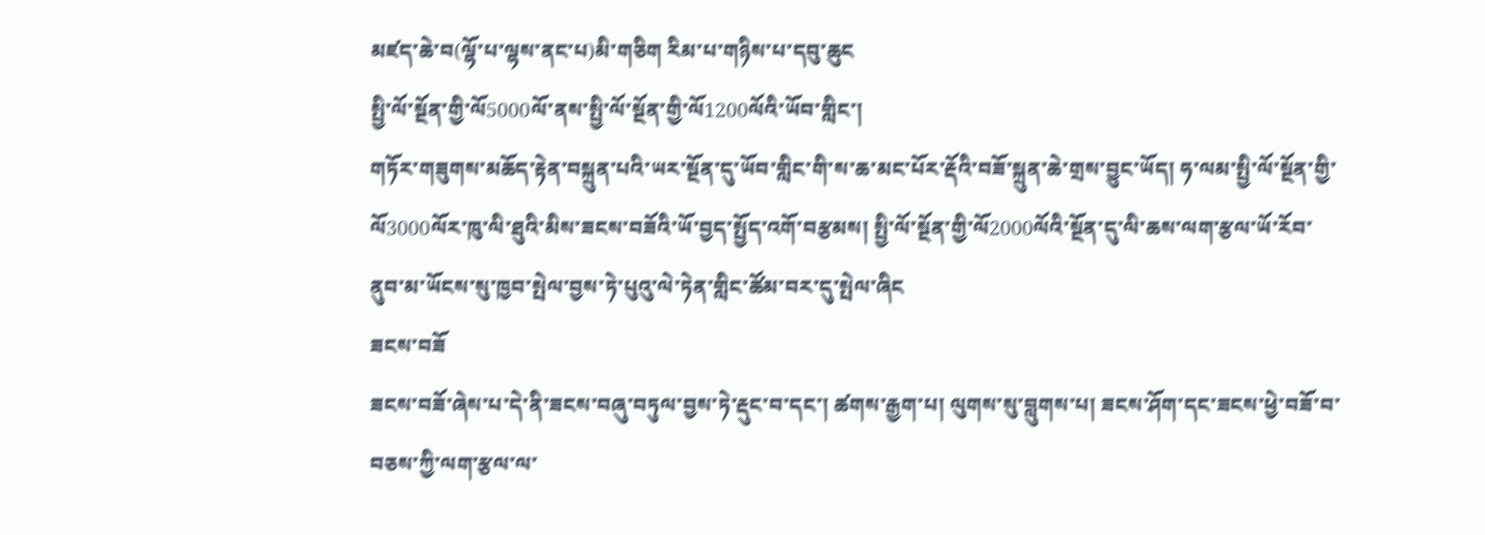མཛད་ཆེ་བ(ལྷོ་པ་ལྷས་ནང་པ)མི་གཅིག རིམ་པ་གཉིས་པ་དབུ་ཆུང
སྤྱི་ལོ་སྔོན་གྱི་ལོ5000ལོ་ནས་སྤྱི་ལོ་སྔོན་གྱི་ལོ1200ལོའི་ཡོབ་གླིང་།
གཏོར་གཟུགས་མཆོད་རྟེན་བསྐྲུན་པའི་ཡར་སྔོན་དུ་ཡོབ་གླིང་གི་ས་ཆ་མང་པོར་རྡོའི་བཟོ་སྐྲུན་ཆེ་གྲས་བྱུང་ཡོད། ཧ་ལམ་སྤྱི་ལོ་སྔོན་གྱི་ལོ3000ལོར་ཁུ་ལི་ཐུའི་མིས་ཟངས་བཟོའི་ཡོ་བྱད་སྤྱོད་འགོ་བརྩམས། སྤྱི་ལོ་སྔོན་གྱི་ལོ2000ལོའི་སྔོན་དུ་ལི་ཆས་ལག་རྩལ་ཡོ་རོབ་ནུབ་མ་ཡོངས་སུ་ཁྱབ་སྤེལ་བྱས་ཏེ་པུའུ་ལེ་ཏེན་གླིང་ཚོམ་བར་དུ་སྤེལ་ཞིང
ཟངས་བཟོ
ཟངས་བཟོ་ཞེས་པ་དེ་ནི་ཟངས་བཞུ་བཏུལ་བྱས་ཏེ་རྡུང་བ་དང་། ཚགས་རྒྱག་པ། ལུགས་སུ་བླུགས་པ། ཟངས་ཤོག་དང་ཟངས་ཕྱེ་བཟོ་བ་བཅས་ཀྱི་ལག་རྩལ་ལ་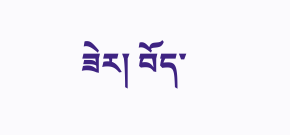ཟེར། བོད་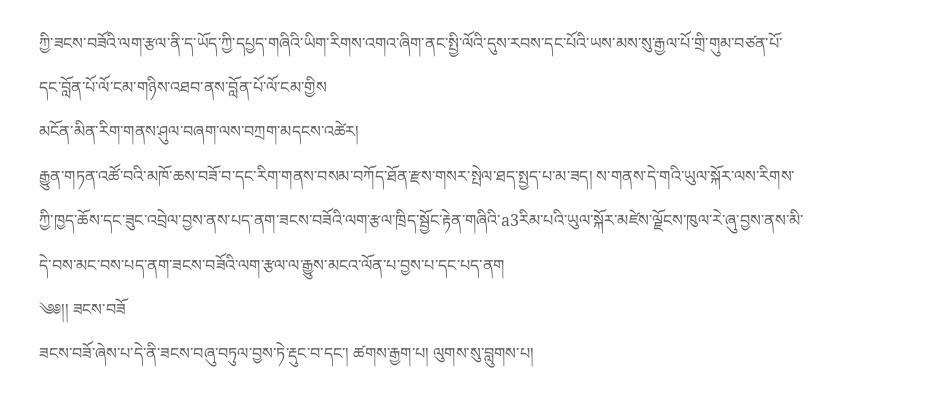ཀྱི་ཟངས་བཟོའི་ལག་རྩལ་ནི་ད་ཡོད་ཀྱི་དཔྱད་གཞིའི་ཡིག་རིགས་འགའ་ཞིག་ནང་སྤྱི་ལོའི་དུས་རབས་དང་པོའི་ཡས་མས་སུ་རྒྱལ་པོ་གྲི་གུམ་བཙན་པོ་དང་བློན་པོ་ལོ་ངམ་གཉིས་འཐབ་ནས་བློན་པོ་ལོ་ངམ་གྱིས
མངོན་མིན་རིག་གནས་ཤུལ་བཞག་ལས་བཀྲག་མདངས་འཚེར།
རྒྱུན་གཏན་འཚོ་བའི་མཁོ་ཆས་བཟོ་བ་དང་རིག་གནས་བསམ་བཀོད་ཐོན་རྫས་གསར་སྤེལ་ཐད་སྤྱད་པ་མ་ཟད། ས་གནས་དེ་གའི་ཡུལ་སྐོར་ལས་རིགས་ཀྱི་ཁྱད་ཆོས་དང་ཟུང་འབྲེལ་བྱས་ནས་པད་ནག་ཟངས་བཟོའི་ལག་རྩལ་ཁྲིད་སྦྱོང་རྟེན་གཞིའི་a3རིམ་པའི་ཡུལ་སྐོར་མཛེས་ལྗོངས་ཁུལ་རེ་ཞུ་བྱས་ནས་མི་དེ་བས་མང་བས་པད་ནག་ཟངས་བཟོའི་ལག་རྩལ་ལ་རྒྱུས་མངའ་ལོན་པ་བྱས་པ་དང་པད་ནག
༄༅།། ཟངས་བཟོ
ཟངས་བཟོ་ཞེས་པ་དེ་ནི་ཟངས་བཞུ་བཏུལ་བྱས་ཏེ་རྡུང་བ་དང་། ཚགས་རྒྱག་པ། ལུགས་སུ་བླུགས་པ།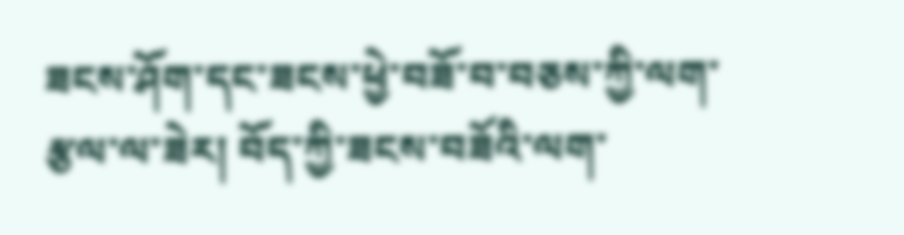ཟངས་ཤོག་དང་ཟངས་ཕྱེ་བཟོ་བ་བཅས་ཀྱི་ལག་རྩལ་ལ་ཟེར། བོད་ཀྱི་ཟངས་བཟོའི་ལག་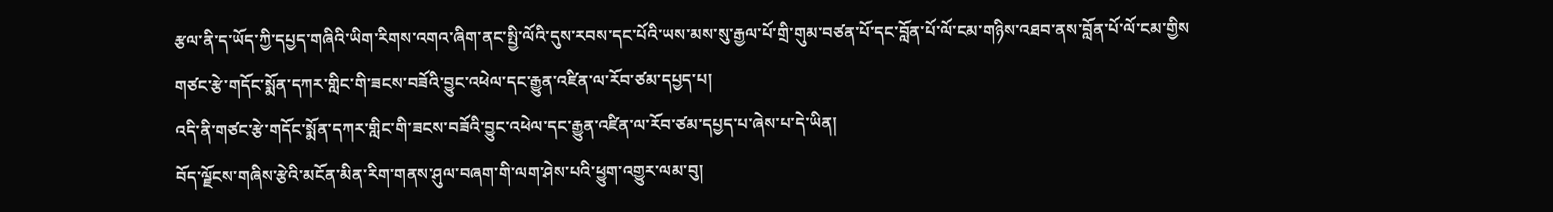རྩལ་ནི་ད་ཡོད་ཀྱི་དཔྱད་གཞིའི་ཡིག་རིགས་འགའ་ཞིག་ནང་སྤྱི་ལོའི་དུས་རབས་དང་པོའི་ཡས་མས་སུ་རྒྱལ་པོ་གྲི་གུམ་བཙན་པོ་དང་བློན་པོ་ལོ་ངམ་གཉིས་འཐབ་ནས་བློན་པོ་ལོ་ངམ་གྱིས
གཙང་རྩེ་གདོང་སྨོན་དཀར་གླིང་གི་ཟངས་བཟོའི་བྱུང་འཕེལ་དང་རྒྱུན་འཛིན་ལ་རོབ་ཙམ་དཔྱད་པ།
འདི་ནི་གཙང་རྩེ་གདོང་སྨོན་དཀར་གླིང་གི་ཟངས་བཟོའི་བྱུང་འཕེལ་དང་རྒྱུན་འཛིན་ལ་རོབ་ཙམ་དཔྱད་པ་ཞེས་པ་དེ་ཡིན།
བོད་ལྗོངས་གཞིས་རྩེའི་མངོན་མིན་རིག་གནས་ཤུལ་བཞག་གི་ལག་ཤེས་པའི་ཕྱུག་འགྱུར་ལམ་བུ།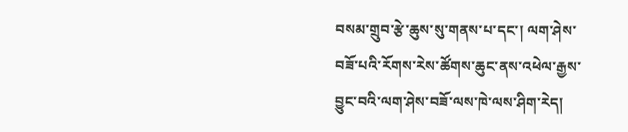བསམ་གྲུབ་རྩེ་ཆུས་སུ་གནས་པ་དང་། ལག་ཤེས་བཟོ་པའི་རོགས་རེས་ཚོགས་ཆུང་ནས་འཕེལ་རྒྱས་བྱུང་བའི་ལག་ཤེས་བཟོ་ལས་ཁེ་ལས་ཤིག་རེད།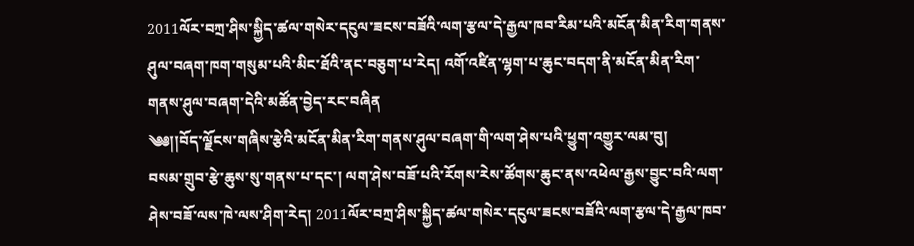2011ལོར་བཀྲ་ཤིས་སྐྱིད་ཚལ་གསེར་དངུལ་ཟངས་བཟོའི་ལག་རྩལ་དེ་རྒྱལ་ཁབ་རིམ་པའི་མངོན་མིན་རིག་གནས་ཤུལ་བཞག་ཁག་གསུམ་པའི་མིང་ཐོའི་ནང་བཅུག་པ་རེད། འགོ་འཛིན་ལྷག་པ་ཆུང་བདག་ནི་མངོན་མིན་རིག་གནས་ཤུལ་བཞག་དེའི་མཚོན་བྱེད་རང་བཞིན
༄༅།།བོད་ལྗོངས་གཞིས་རྩེའི་མངོན་མིན་རིག་གནས་ཤུལ་བཞག་གི་ལག་ཤེས་པའི་ཕྱུག་འགྱུར་ལམ་བུ།
བསམ་གྲུབ་རྩེ་ཆུས་སུ་གནས་པ་དང་། ལག་ཤེས་བཟོ་པའི་རོགས་རེས་ཚོགས་ཆུང་ནས་འཕེལ་རྒྱས་བྱུང་བའི་ལག་ཤེས་བཟོ་ལས་ཁེ་ལས་ཤིག་རེད། 2011ལོར་བཀྲ་ཤིས་སྐྱིད་ཚལ་གསེར་དངུལ་ཟངས་བཟོའི་ལག་རྩལ་དེ་རྒྱལ་ཁབ་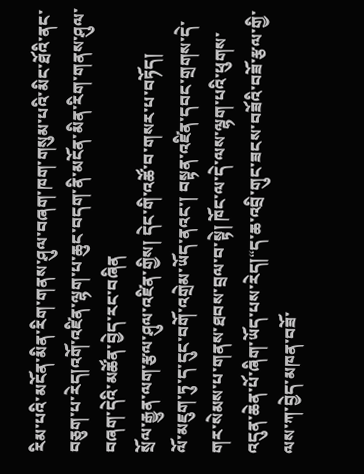རིམ་པའི་མངོན་མིན་རིག་གནས་ཤུལ་བཞག་ཁག་གསུམ་པའི་མིང་ཐོའི་ནང་བཅུག་པ་རེད།འགོ་འཛིན་ལྷག་པ་ཆུང་བདག་ནི་མངོན་མིན་རིག་གནས་ཤུལ་བཞག་དེའི་མཚོན་བྱེད་རང་བཞིན
སྲོལ་རྒྱུན་ལག་རྩལ་ཤུལ་འཛིན་གྱིས། དེང་གི་འཚོ་བ་གསར་པ་བཏོད།
ལོ་མཇུག་ཏུ་ད་དུང་བགོ་འགྲེམ་ཡོད་ནའང་། བསྟན་འཛིན་དབང་གྲགས་དེ་གར་སེམས་པ་གནས་ཐབས་བྲལ་བ་སྟེ། ཁོང་ལ་དེ་ལས་ལྷག་པའི་ཕུགས་འདུན་ཆེན་པོ་ཞིག་ཡོད་པས་རེད།“ད་ཆ་འབྲི་གུང་ཟངས་བཟོའི་བཟོ་རྩལ་གྱི་ལས་ཀ་བྱེད་མཁན་བཟོ་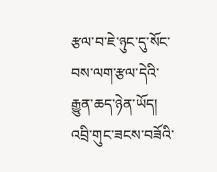རྩལ་བ་ཇེ་ཉུང་དུ་སོང་བས་ལག་རྩལ་དེའི་རྒྱུན་ཆད་ཉེན་ཡོད། འབྲི་གུང་ཟངས་བཟོའི་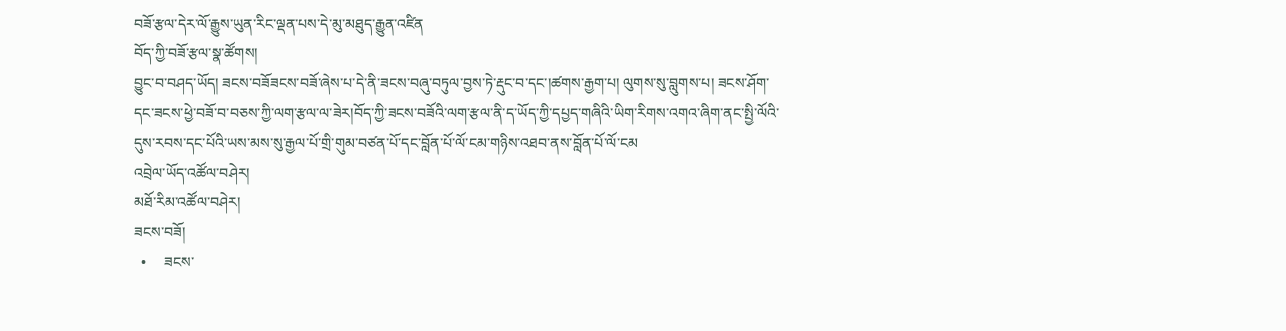བཟོ་རྩལ་དེར་ལོ་རྒྱུས་ཡུན་རིང་ལྡན་པས་དེ་མུ་མཐུད་རྒྱུན་འཛིན
བོད་ཀྱི་བཟོ་རྩལ་སྣ་ཚོགས།
བྱུང་བ་བཤད་ཡོད། ཟངས་བཟོཟངས་བཟོ་ཞེས་པ་དེ་ནི་ཟངས་བཞུ་བཏུལ་བྱས་ཏེ་རྡུང་བ་དང་།ཚགས་རྒྱག་པ། ལུགས་སུ་བླུགས་པ། ཟངས་ཤོག་དང་ཟངས་ཕྱེ་བཟོ་བ་བཅས་ཀྱི་ལག་རྩལ་ལ་ཟེར།བོད་ཀྱི་ཟངས་བཟོའི་ལག་རྩལ་ནི་ད་ཡོད་ཀྱི་དཔྱད་གཞིའི་ཡིག་རིགས་འགའ་ཞིག་ནང་སྤྱི་ལོའི་དུས་རབས་དང་པོའི་ཡས་མས་སུ་རྒྱལ་པོ་གྲི་གུམ་བཙན་པོ་དང་བློན་པོ་ལོ་ངམ་གཉིས་འཐབ་ནས་བློན་པོ་ལོ་ངམ
འབྲེལ་ཡོད་འཚོལ་བཤེར།
མཐོ་རིམ་འཚོལ་བཤེར།
ཟངས་བཟོ།
  •     ཟངས་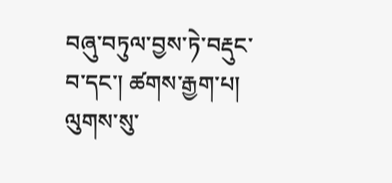བཞུ་བཏུལ་བྱས་ཏེ་བརྡུང་བ་དང་། ཚགས་རྒྱག་པ། ལུགས་སུ་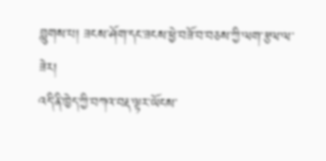བླུགས་པ། ཟངས་ཤོག་དང་ཟངས་ཕྱེ་བཟོ་བ་བཅས་ཀྱི་ལག་རྩལ་ལ་ཟེར།
འདི་ནི་ཁྱེད་ཀྱི་བཀའ་བརྡ་ལྟར་ཡོངས་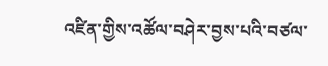འཛིན་གྱིས་འཚོལ་བཤེར་བྱས་པའི་བཙལ་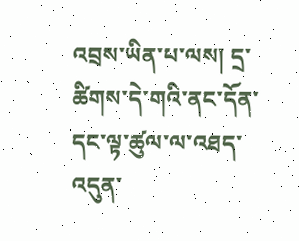འབྲས་ཡིན་པ་ལས། དྲ་ཚིགས་དེ་གའི་ནང་དོན་དང་ལྟ་ཚུལ་ལ་འཐད་འདུན་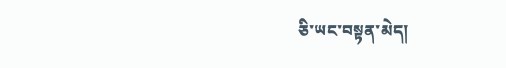ཅི་ཡང་བསྟན་མེད།